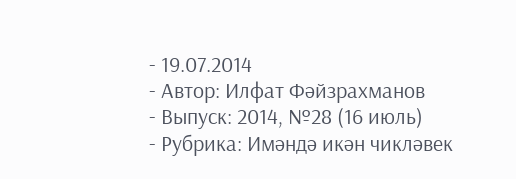- 19.07.2014
- Автор: Илфат Фәйзрахманов
- Выпуск: 2014, №28 (16 июль)
- Рубрика: Имәндә икән чикләвек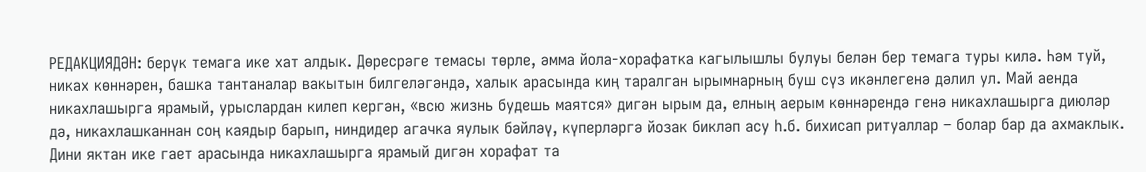РЕДАКЦИЯДӘН: берүк темага ике хат алдык. Дөресрәге темасы төрле, әмма йола-хорафатка кагылышлы булуы белән бер темага туры килә. Һәм туй, никах көннәрен, башка тантаналар вакытын билгеләгәндә, халык арасында киң таралган ырымнарның буш сүз икәнлегенә дәлил ул. Май аенда никахлашырга ярамый, урыслардан килеп кергән, «всю жизнь будешь маятся» дигән ырым да, елның аерым көннәрендә генә никахлашырга диюләр дә, никахлашканнан соң каядыр барып, ниндидер агачка яулык бәйләү, күперләргә йозак бикләп асу һ.б. бихисап ритуаллар – болар бар да ахмаклык. Дини яктан ике гает арасында никахлашырга ярамый дигән хорафат та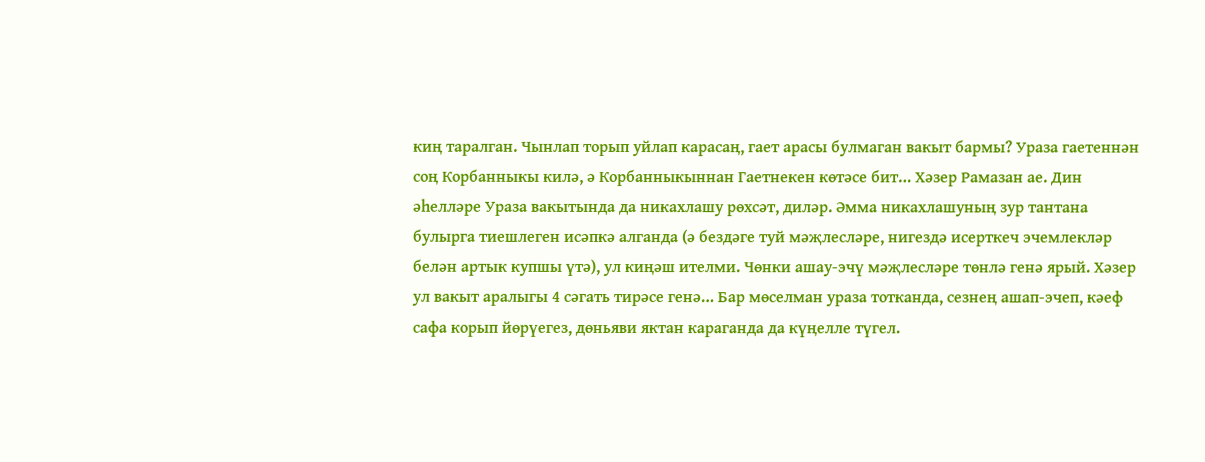киң таралган. Чынлап торып уйлап карасаң, гает арасы булмаган вакыт бармы? Ураза гаетеннән соң Корбанныкы килә, ә Корбанныкыннан Гаетнекен көтәсе бит… Хәзер Рамазан ае. Дин әһелләре Ураза вакытында да никахлашу рөхсәт, диләр. Әмма никахлашуның зур тантана булырга тиешлеген исәпкә алганда (ә бездәге туй мәҗлесләре, нигездә исерткеч эчемлекләр белән артык купшы үтә), ул киңәш ителми. Чөнки ашау-эчү мәҗлесләре төнлә генә ярый. Хәзер ул вакыт аралыгы 4 сәгать тирәсе генә… Бар мөселман ураза тотканда, сезнең ашап-эчеп, кәеф сафа корып йөрүегез, дөньяви яктан караганда да күңелле түгел.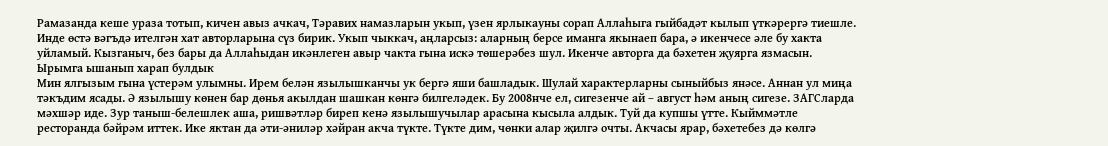Рамазанда кеше ураза тотып, кичен авыз ачкач, Тәравих намазларын укып, үзен ярлыкауны сорап Аллаһыга гыйбадәт кылып үткәрергә тиешле.
Инде өстә вәгъдә ителгән хат авторларына сүз бирик. Укып чыккач, аңларсыз: аларның берсе иманга якынаеп бара, ә икенчесе әле бу хакта уйламый. Кызганыч, без бары да Аллаһыдан икәнлеген авыр чакта гына искә төшерәбез шул. Икенче авторга да бәхетен җуярга язмасын.
Ырымга ышанып харап булдык
Мин ялгызым гына үстерәм улымны. Ирем белән язылышканчы ук бергә яши башладык. Шулай характерларны сыныйбыз янәсе. Аннан ул миңа тәкъдим ясады. Ә язылышу көнен бар дөнья акылдан шашкан көнгә билгеләдек. Бу 2008нче ел, сигезенче ай – август һәм аның сигезе. ЗАГСларда мәхшәр иде. Зур таныш-белешлек аша, ришвәтләр биреп кенә язылышучылар арасына кысыла алдык. Туй да купшы үтте. Кыйммәтле ресторанда бәйрәм иттек. Ике яктан да әти-әниләр хәйран акча түкте. Түкте дим, чөнки алар җилгә очты. Акчасы ярар, бәхетебез дә көлгә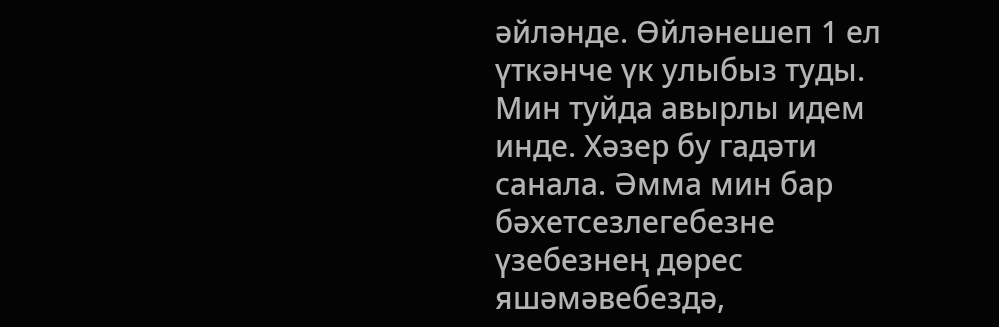әйләнде. Өйләнешеп 1 ел үткәнче үк улыбыз туды. Мин туйда авырлы идем инде. Хәзер бу гадәти санала. Әмма мин бар бәхетсезлегебезне үзебезнең дөрес яшәмәвебездә,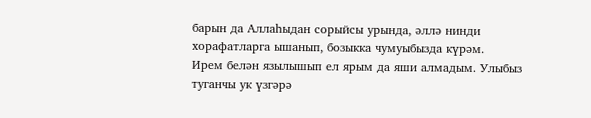барын да Аллаһыдан сорыйсы урында, әллә нинди хорафатларга ышанып, бозыкка чумуыбызда күрәм.
Ирем белән язылышып ел ярым да яши алмадым. Улыбыз туганчы ук үзгәрә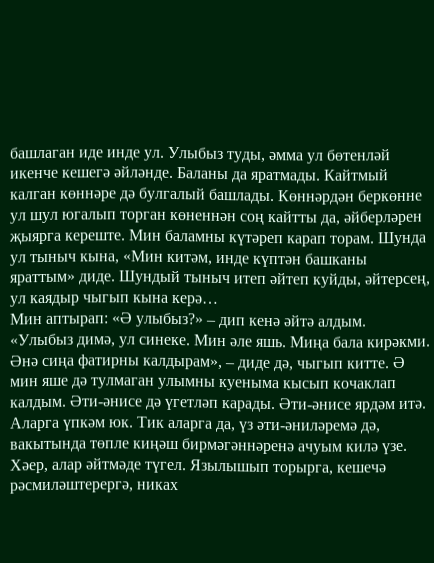башлаган иде инде ул. Улыбыз туды, әмма ул бөтенләй икенче кешегә әйләнде. Баланы да яратмады. Кайтмый калган көннәре дә булгалый башлады. Көннәрдән беркөнне ул шул югалып торган көненнән соң кайтты да, әйберләрен җыярга кереште. Мин баламны күтәреп карап торам. Шунда ул тыныч кына, «Мин китәм, инде күптән башканы яраттым» диде. Шундый тыныч итеп әйтеп куйды, әйтерсең, ул каядыр чыгып кына керә…
Мин аптырап: «Ә улыбыз?» – дип кенә әйтә алдым.
«Улыбыз димә, ул синеке. Мин әле яшь. Миңа бала кирәкми. Әнә сиңа фатирны калдырам», – диде дә, чыгып китте. Ә мин яше дә тулмаган улымны куеныма кысып кочаклап калдым. Әти-әнисе дә үгетләп карады. Әти-әнисе ярдәм итә. Аларга үпкәм юк. Тик аларга да, үз әти-әниләремә дә, вакытында төпле киңәш бирмәгәннәренә ачуым килә үзе. Хәер, алар әйтмәде түгел. Язылышып торырга, кешечә рәсмиләштерергә, никах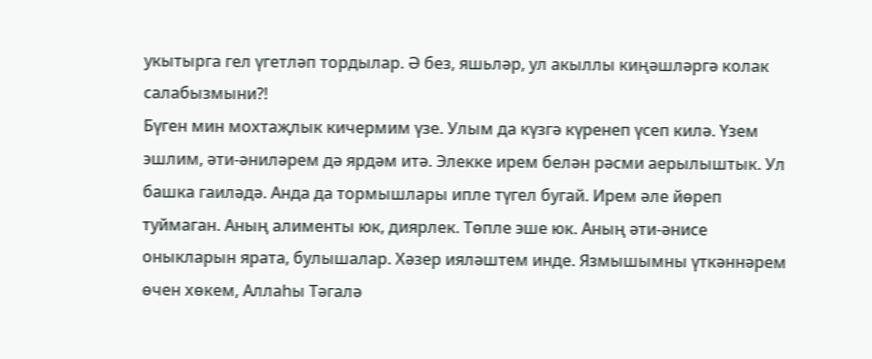укытырга гел үгетләп тордылар. Ә без, яшьләр, ул акыллы киңәшләргә колак салабызмыни?!
Бүген мин мохтаҗлык кичермим үзе. Улым да күзгә күренеп үсеп килә. Үзем эшлим, әти-әниләрем дә ярдәм итә. Элекке ирем белән рәсми аерылыштык. Ул башка гаиләдә. Анда да тормышлары ипле түгел бугай. Ирем әле йөреп туймаган. Аның алименты юк, диярлек. Төпле эше юк. Аның әти-әнисе оныкларын ярата, булышалар. Хәзер ияләштем инде. Язмышымны үткәннәрем өчен хөкем, Аллаһы Тәгалә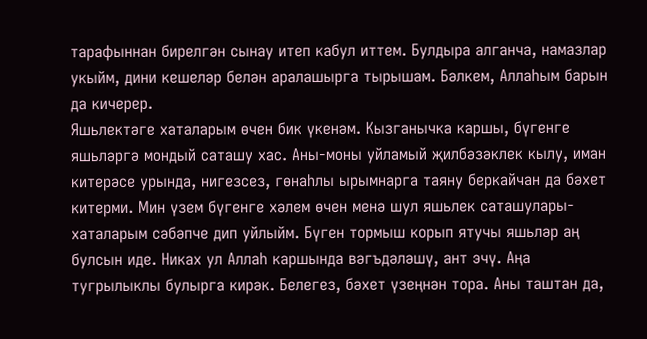тарафыннан бирелгән сынау итеп кабул иттем. Булдыра алганча, намазлар укыйм, дини кешеләр белән аралашырга тырышам. Бәлкем, Аллаһым барын да кичерер.
Яшьлектәге хаталарым өчен бик үкенәм. Кызганычка каршы, бүгенге яшьләргә мондый саташу хас. Аны-моны уйламый җилбәзәклек кылу, иман китерәсе урында, нигезсез, гөнаһлы ырымнарга таяну беркайчан да бәхет китерми. Мин үзем бүгенге хәлем өчен менә шул яшьлек саташулары-хаталарым сәбәпче дип уйлыйм. Бүген тормыш корып ятучы яшьләр аң булсын иде. Никах ул Аллаһ каршында вәгъдәләшү, ант эчү. Аңа тугрылыклы булырга кирәк. Белегез, бәхет үзеңнән тора. Аны таштан да,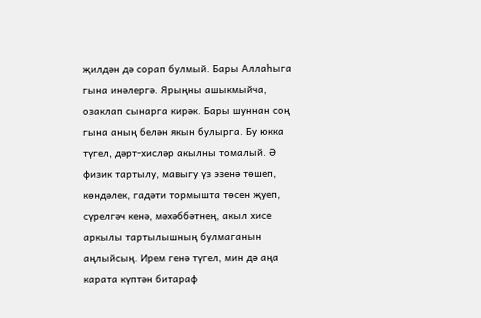җилдән дә сорап булмый. Бары Аллаһыга гына инәлергә. Ярыңны ашыкмыйча, озаклап сынарга кирәк. Бары шуннан соң гына аның белән якын булырга. Бу юкка түгел, дәрт-хисләр акылны томалый. Ә физик тартылу, мавыгу үз эзенә төшеп, көндәлек, гадәти тормышта төсен җуеп, сүрелгәч кенә, мәхәббәтнең, акыл хисе аркылы тартылышның булмаганын аңлыйсың. Ирем генә түгел, мин дә аңа карата күптән битараф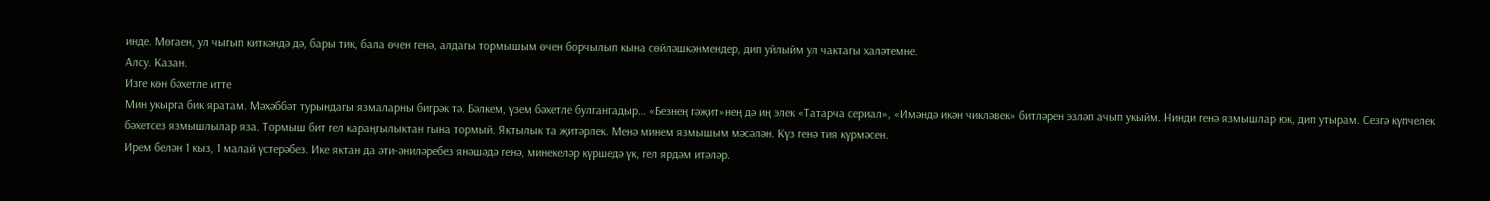инде. Мөгаен, ул чыгып киткәндә дә, бары тик, бала өчен генә, алдагы тормышым өчен борчылып кына сөйләшкәнмендер, дип уйлыйм ул чактагы халәтемне.
Алсу. Казан.
Изге көн бәхетле итте
Мин укырга бик яратам. Мәхәббәт турындагы язмаларны бигрәк тә. Бәлкем, үзем бәхетле булгангадыр… «Безнең гәҗит»нең дә иң элек «Татарча сериал», «Имәндә икән чикләвек» битләрен эзләп ачып укыйм. Нинди генә язмышлар юк, дип утырам. Сезгә күпчелек бәхетсез язмышлылар яза. Тормыш бит гел караңгылыктан гына тормый. Яктылык та җитәрлек. Менә минем язмышым мәсәлән. Күз генә тия күрмәсен.
Ирем белән 1 кыз, 1 малай үстерәбез. Ике яктан да әти-әниләребез янәшәдә генә, минекеләр күршедә үк, гел ярдәм итәләр.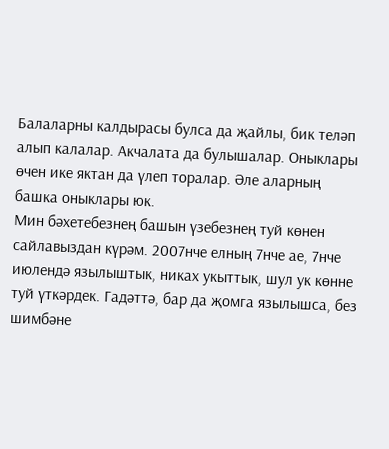Балаларны калдырасы булса да җайлы, бик теләп алып калалар. Акчалата да булышалар. Оныклары өчен ике яктан да үлеп торалар. Әле аларның башка оныклары юк.
Мин бәхетебезнең башын үзебезнең туй көнен сайлавыздан күрәм. 2007нче елның 7нче ае, 7нче июлендә язылыштык, никах укыттык, шул ук көнне туй үткәрдек. Гадәттә, бар да җомга язылышса, без шимбәне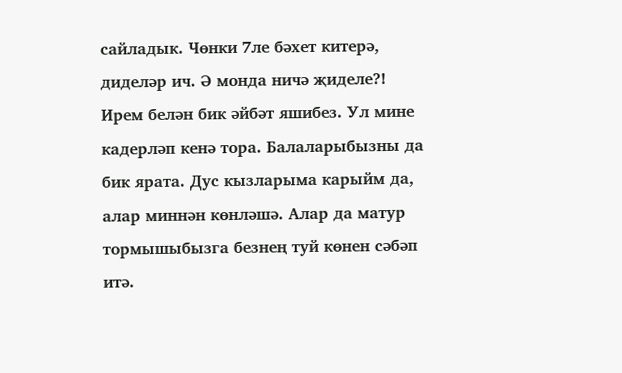сайладык. Чөнки 7ле бәхет китерә, диделәр ич. Ә монда ничә җиделе?!
Ирем белән бик әйбәт яшибез. Ул мине кадерләп кенә тора. Балаларыбызны да бик ярата. Дус кызларыма карыйм да, алар миннән көнләшә. Алар да матур тормышыбызга безнең туй көнен сәбәп итә.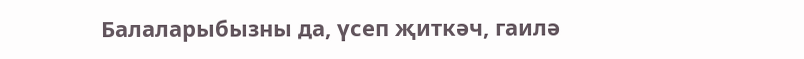Балаларыбызны да, үсеп җиткәч, гаилә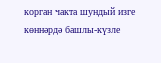корган чакта шундый изге көннәрдә башлы-күзле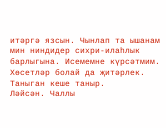итәргә язсын. Чынлап та ышанам мин ниндидер сихри-илаһлык барлыгына. Исемемне күрсәтмим. Хөсетләр болай да җитәрлек. Таныган кеше таныр.
Ләйсән. Чаллы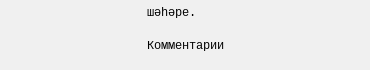шәһәре.

Комментарии